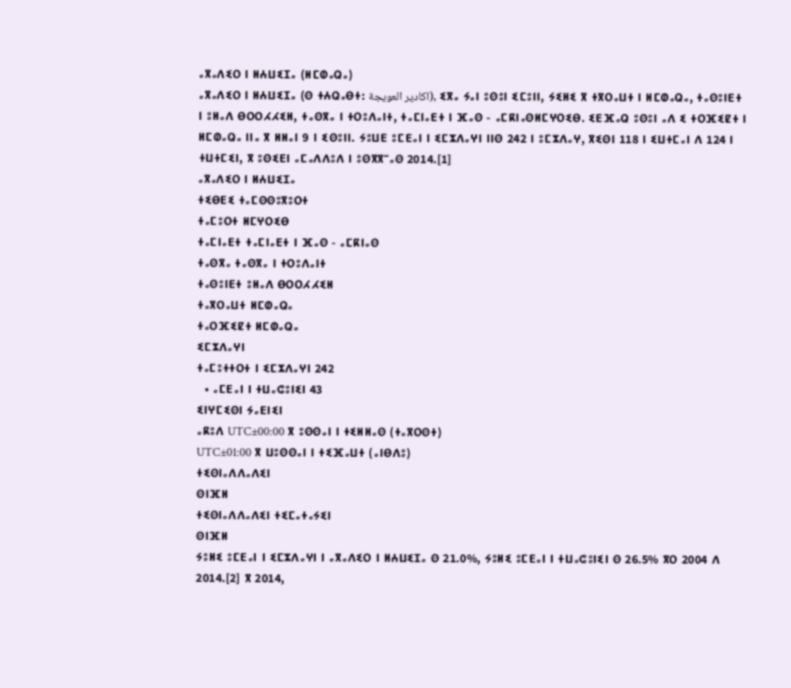ⴰⴳⴰⴷⵉⵔ ⵏ ⵍⵄⵡⵉⵊⴰ (ⵍⵎⵀⴰⵕⴰ)
ⴰⴳⴰⴷⵉⵔ ⵏ ⵍⵄⵡⵉⵊⴰ (ⵙ ⵜⵄⵕⴰⴱⵜ: اكادير العويجة), ⵉⴳⴰ ⵢⴰⵏ ⵓⵙⵓⵏ ⵉⵎⵓⵏⵏ, ⵢⵉⵍⵉ ⴳ ⵜⴳⵔⴰⵡⵜ ⵏ ⵍⵎⵀⴰⵕⴰ, ⵜⴰⵙⵓⵏⴹⵜ ⵏ ⵓⵍⴰⴷ ⴱⵔⵔⵃⵃⵉⵍ, ⵜⴰⵙⴳⴰ ⵏ ⵜⵔⵓⴷⴰⵏⵜ, ⵜⴰⵎⵏⴰⴹⵜ ⵏ ⴼⴰⵙ - ⴰⵎⴽⵏⴰⵙⵍⵎⵖⵔⵉⴱ. ⵉⴹⴼⴰⵕ ⵓⵙⵓⵏ ⴰⴷ ⵉ ⵜⵔⴼⵉⵇⵜ ⵏ ⵍⵎⵀⴰⵕⴰ ⵏⵏⴰ ⴳ ⵍⵍⴰⵏ 9 ⵏ ⵉⵙⵓⵏⵏ. ⵢⵓⵡⴹ ⵓⵎⴹⴰⵏ ⵏ ⵉⵎⵣⴷⴰⵖⵏ ⵏⵏⵙ 242 ⵏ ⵓⵎⵣⴷⴰⵖ, ⴳⵉⵙⵏ 118 ⵏ ⵉⵡⵜⵎⴰⵏ ⴷ 124 ⵏ ⵜⵡⵜⵎⵉⵏ, ⴳ ⵓⵙⵉⴹⵏ ⴰⵎⴰⴷⴷⵓⴷ ⵏ ⵓⵙⴳⴳⵯⴰⵙ 2014.[1]
ⴰⴳⴰⴷⵉⵔ ⵏ ⵍⵄⵡⵉⵊⴰ
ⵜⵉⴱⴹⵉ ⵜⴰⵎⵙⵙⵓⴳⵓⵔⵜ
ⵜⴰⵎⵓⵔⵜ ⵍⵎⵖⵔⵉⴱ
ⵜⴰⵎⵏⴰⴹⵜ ⵜⴰⵎⵏⴰⴹⵜ ⵏ ⴼⴰⵙ - ⴰⵎⴽⵏⴰⵙ
ⵜⴰⵙⴳⴰ ⵜⴰⵙⴳⴰ ⵏ ⵜⵔⵓⴷⴰⵏⵜ
ⵜⴰⵙⵓⵏⴹⵜ ⵓⵍⴰⴷ ⴱⵔⵔⵃⵃⵉⵍ
ⵜⴰⴳⵔⴰⵡⵜ ⵍⵎⵀⴰⵕⴰ
ⵜⴰⵔⴼⵉⵇⵜ ⵍⵎⵀⴰⵕⴰ
ⵉⵎⵣⴷⴰⵖⵏ
ⵜⴰⵎⵓⵜⵜⵔⵜ ⵏ ⵉⵎⵣⴷⴰⵖⵏ 242
  • ⴰⵎⴹⴰⵏ ⵏ ⵜⵡⴰⵛⵓⵏⵉⵏ 43
ⵉⵏⵖⵎⵉⵙⵏ ⵢⴰⴹⵏⵉⵏ
ⴰⴽⵓⴷ UTC±00:00 ⴳ ⵓⵙⵙⴰⵏ ⵏ ⵜⵉⵍⵍⴰⵙ (ⵜⴰⴳⵔⵙⵜ)
UTC±01:00 ⴳ ⵡⵓⵙⵙⴰⵏ ⵏ ⵜⵉⴼⴰⵡⵜ (ⴰⵏⴱⴷⵓ)
ⵜⵉⵙⵏⴰⴷⴷⴰⴷⵉⵏ
ⵙⵏⴼⵍ
ⵜⵉⵙⵏⴰⴷⴷⴰⴷⵉⵏ ⵜⵉⵎⴰⵜⴰⵢⵉⵏ
ⵙⵏⴼⵍ
ⵢⵓⵍⵉ ⵓⵎⴹⴰⵏ ⵏ ⵉⵎⵣⴷⴰⵖⵏ ⵏ ⴰⴳⴰⴷⵉⵔ ⵏ ⵍⵄⵡⵉⵊⴰ ⵙ 21.0%, ⵢⵓⵍⵉ ⵓⵎⴹⴰⵏ ⵏ ⵜⵡⴰⵛⵓⵏⵉⵏ ⵙ 26.5% ⴳⵔ 2004 ⴷ 2014.[2] ⴳ 2014,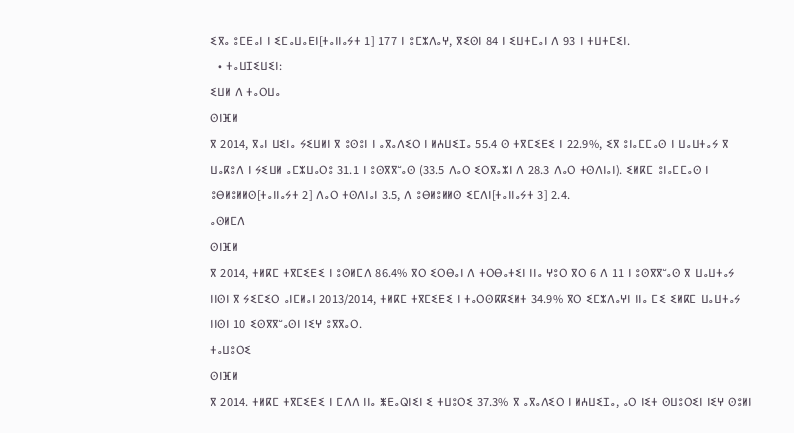ⵉⴳⴰ ⵓⵎⴹⴰⵏ ⵏ ⵉⵎⴰⵡⴰⴹⵏ[ⵜⴰⵏⵏⴰⵢⵜ 1] 177 ⵏ ⵓⵎⵣⴷⴰⵖ, ⴳⵉⵙⵏ 84 ⵏ ⵉⵡⵜⵎⴰⵏ ⴷ 93 ⵏ ⵜⵡⵜⵎⵉⵏ.
  • ⵜⴰⵡⵊⵉⵡⵉⵏ:
ⵉⵡⵍ ⴷ ⵜⴰⵔⵡⴰ
ⵙⵏⴼⵍ
ⴳ 2014, ⴳⴰⵏ ⵡⵉⵏⴰ ⵢⵉⵡⵍⵏ ⴳ ⵓⵙⵓⵏ ⵏ ⴰⴳⴰⴷⵉⵔ ⵏ ⵍⵄⵡⵉⵊⴰ 55.4 ⵙ ⵜⴳⵎⵉⴹⵉ ⵏ 22.9%, ⵉⴳ ⵓⵏⴰⵎⵎⴰⵙ ⵏ ⵡⴰⵡⵜⴰⵢ ⴳ ⵡⴰⴽⵓⴷ ⵏ ⵢⵉⵡⵍ ⴰⵎⵣⵡⴰⵔⵓ 31.1 ⵏ ⵓⵙⴳⴳⵯⴰⵙ (33.5 ⴷⴰⵔ ⵉⵔⴳⴰⵣⵏ ⴷ 28.3 ⴷⴰⵔ ⵜⵙⴷⵏⴰⵏ). ⵉⵍⴽⵎ ⵓⵏⴰⵎⵎⴰⵙ ⵏ ⵓⴱⵍⵓⵍⵍⵙ[ⵜⴰⵏⵏⴰⵢⵜ 2] ⴷⴰⵔ ⵜⵙⴷⵏⴰⵏ 3.5, ⴷ ⵓⴱⵍⵓⵍⵍⵙ ⵉⵎⴷⵏ[ⵜⴰⵏⵏⴰⵢⵜ 3] 2.4.
ⴰⵙⵍⵎⴷ
ⵙⵏⴼⵍ
ⴳ 2014, ⵜⵍⴽⵎ ⵜⴳⵎⵉⴹⵉ ⵏ ⵓⵙⵍⵎⴷ 86.4% ⴳⵔ ⵉⵔⴱⴰⵏ ⴷ ⵜⵔⴱⴰⵜⵉⵏ ⵏⵏⴰ ⵖⵓⵔ ⴳⵔ 6 ⴷ 11 ⵏ ⵓⵙⴳⴳⵯⴰⵙ ⴳ ⵡⴰⵡⵜⴰⵢ ⵏⵏⵙⵏ ⴳ ⵢⵉⵎⵉⵔ ⴰⵏⵎⵍⴰⵏ 2013/2014, ⵜⵍⴽⵎ ⵜⴳⵎⵉⴹⵉ ⵏ ⵜⴰⵔⵙⴽⴽⵉⵍⵜ 34.9% ⴳⵔ ⵉⵎⵣⴷⴰⵖⵏ ⵏⵏⴰ ⵎⵉ ⵉⵍⴽⵎ ⵡⴰⵡⵜⴰⵢ ⵏⵏⵙⵏ 10 ⵉⵙⴳⴳⵯⴰⵙⵏ ⵏⵉⵖ ⵓⴳⴳⴰⵔ.
ⵜⴰⵡⵓⵔⵉ
ⵙⵏⴼⵍ
ⴳ 2014. ⵜⵍⴽⵎ ⵜⴳⵎⵉⴹⵉ ⵏ ⵎⴷⴷ ⵏⵏⴰ ⵥⴹⴰⵕⵏⵉⵏ ⵉ ⵜⵡⵓⵔⵉ 37.3% ⴳ ⴰⴳⴰⴷⵉⵔ ⵏ ⵍⵄⵡⵉⵊⴰ, ⴰⵔ ⵏⵉⵜ ⵙⵡⵓⵔⵉⵏ ⵏⵉⵖ ⵙⵓⵍⵏ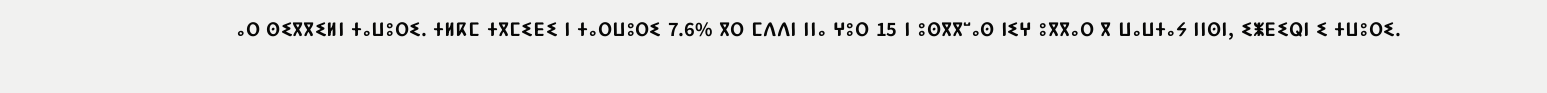ⴰⵔ ⵙⵉⴳⴳⵉⵍⵏ ⵜⴰⵡⵓⵔⵉ. ⵜⵍⴽⵎ ⵜⴳⵎⵉⴹⵉ ⵏ ⵜⴰⵔⵡⵓⵔⵉ 7.6% ⴳⵔ ⵎⴷⴷⵏ ⵏⵏⴰ ⵖⵓⵔ 15 ⵏ ⵓⵙⴳⴳⵯⴰⵙ ⵏⵉⵖ ⵓⴳⴳⴰⵔ ⴳ ⵡⴰⵡⵜⴰⵢ ⵏⵏⵙⵏ, ⵉⵥⴹⵉⵕⵏ ⵉ ⵜⵡⵓⵔⵉ.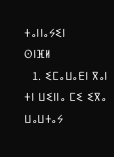ⵜⴰⵏⵏⴰⵢⵉⵏ
ⵙⵏⴼⵍ
  1. ⵉⵎⴰⵡⴰⴹⵏ ⴳⴰⵏ ⵜⵏ ⵡⵉⵏⵏⴰ ⵎⵉ ⵉⴳⴰ ⵡⴰⵡⵜⴰⵢ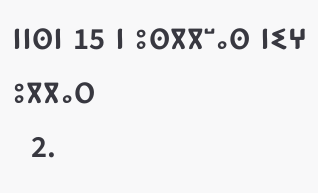ⵏⵏⵙⵏ 15 ⵏ ⵓⵙⴳⴳⵯⴰⵙ ⵏⵉⵖ ⵓⴳⴳⴰⵔ
  2.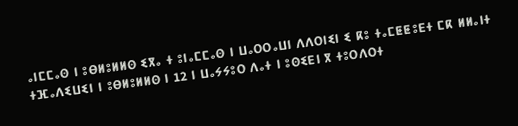ⴰⵏⵎⵎⴰⵙ ⵏ ⵓⴱⵍⵓⵍⵍⵙ ⵉⴳⴰ ⵜ ⵓⵏⴰⵎⵎⴰⵙ ⵏ ⵡⴰⵔⵔⴰⵡⵏ ⴷⴷⵔⵏⵉⵏ ⵉ ⴽⵓ ⵜⴰⵎⵟⵟⵓⴹⵜ ⵎⴽ ⵍⵍⴰⵏⵜ ⵜⴼⴰⴷⵉⵡⵉⵏ ⵏ ⵓⴱⵍⵓⵍⵍⵙ ⵏ 12 ⵏ ⵡⴰⵢⵢⵓⵔ ⴷⴰⵜ ⵏ ⵓⵙⵉⴹⵏ ⴳ ⵜⵓⵔⴷⵔⵜ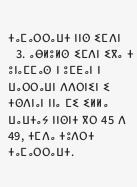ⵜⴰⵎⴰⵔⵔⴰⵡⵜ ⵏⵏⵙ ⵉⵎⴷⵏ
  3. ⴰⴱⵍⵓⵍⵙ ⵉⵎⴷⵏ ⵉⴳⴰ ⵜ ⵓⵏⴰⵎⵎⴰⵙ ⵏ ⵓⵎⴹⴰⵏ ⵏ ⵡⴰⵔⵔⴰⵡⵏ ⴷⴷⵔⵏⵉⵏ ⵉ ⵜⵙⴷⵏⴰⵏ ⵏⵏⴰ ⵎⵉ ⵉⵍⵍⴰ ⵡⴰⵡⵜⴰⵢ ⵏⵏⵙⵏⵜ ⴳⵔ 45 ⴷ 49, ⵜⵎⴷⴰ ⵜⵓⴷⵔⵜ ⵜⴰⵎⴰⵔⵔⴰⵡⵜ.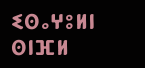ⵉⵙⴰⵖⵓⵍⵏ
ⵙⵏⴼⵍ